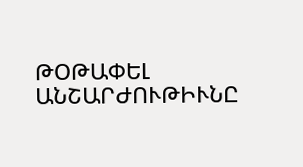ԹՕԹԱՓԵԼ ԱՆՇԱՐԺՈՒԹԻՒՆԸ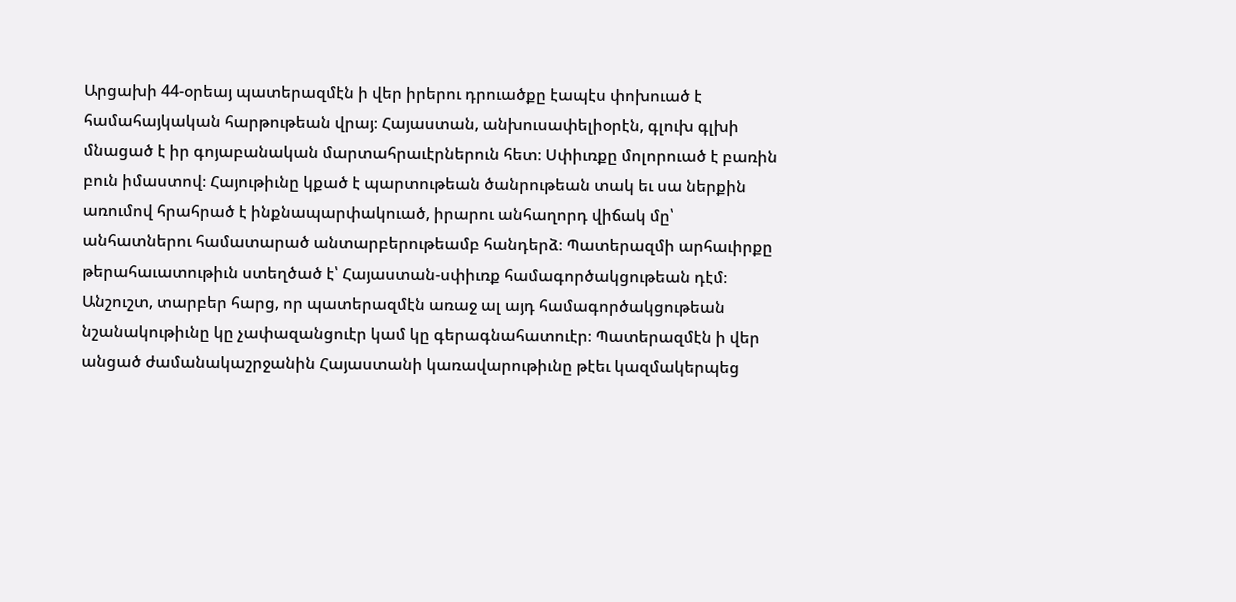Արցախի 44-օրեայ պատերազմէն ի վեր իրերու դրուածքը էապէս փոխուած է համահայկական հարթութեան վրայ։ Հայաստան, անխուսափելիօրէն, գլուխ գլխի մնացած է իր գոյաբանական մարտահրաւէրներուն հետ։ Սփիւռքը մոլորուած է բառին բուն իմաստով։ Հայութիւնը կքած է պարտութեան ծանրութեան տակ եւ սա ներքին առումով հրահրած է ինքնապարփակուած, իրարու անհաղորդ վիճակ մը՝ անհատներու համատարած անտարբերութեամբ հանդերձ։ Պատերազմի արհաւիրքը թերահաւատութիւն ստեղծած է՝ Հայաստան-սփիւռք համագործակցութեան դէմ։ Անշուշտ, տարբեր հարց, որ պատերազմէն առաջ ալ այդ համագործակցութեան նշանակութիւնը կը չափազանցուէր կամ կը գերագնահատուէր։ Պատերազմէն ի վեր անցած ժամանակաշրջանին Հայաստանի կառավարութիւնը թէեւ կազմակերպեց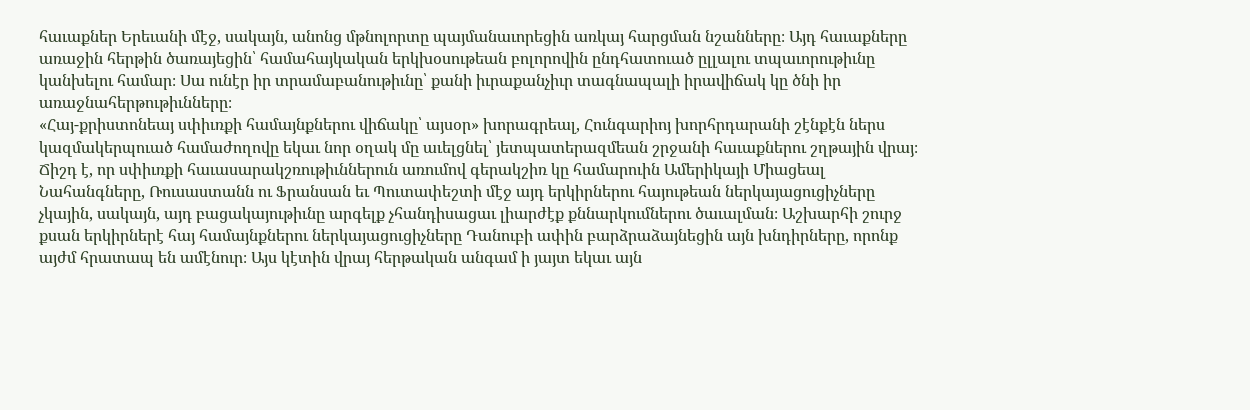հաւաքներ Երեւանի մէջ, սակայն, անոնց մթնոլորտը պայմանաւորեցին առկայ հարցման նշանները։ Այդ հաւաքները առաջին հերթին ծառայեցին՝ համահայկական երկխօսութեան բոլորովին ընդհատուած ըլլալու տպաւորութիւնը կանխելու համար։ Սա ունէր իր տրամաբանութիւնը՝ քանի իւրաքանչիւր տագնապալի իրավիճակ կը ծնի իր առաջնահերթութիւնները։
«Հայ-քրիստոնեայ սփիւռքի համայնքներու վիճակը՝ այսօր» խորագրեալ, Հունգարիոյ խորհրդարանի շէնքէն ներս կազմակերպուած համաժողովը եկաւ նոր օղակ մը աւելցնել՝ յետպատերազմեան շրջանի հաւաքներու շղթային վրայ։ Ճիշդ է, որ սփիւռքի հաւասարակշռութիւններուն առումով գերակշիռ կը համարուին Ամերիկայի Միացեալ Նահանգները, Ռուսաստանն ու Ֆրանսան եւ Պուտափեշտի մէջ այդ երկիրներու հայութեան ներկայացուցիչները չկային, սակայն, այդ բացակայութիւնը արգելք չհանդիսացաւ լիարժէք քննարկումներու ծաւալման։ Աշխարհի շուրջ քսան երկիրներէ հայ համայնքներու ներկայացուցիչները Դանուբի ափին բարձրաձայնեցին այն խնդիրները, որոնք այժմ հրատապ են ամէնուր։ Այս կէտին վրայ հերթական անգամ ի յայտ եկաւ այն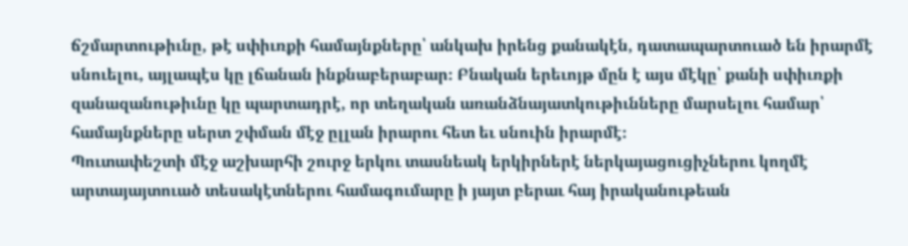ճշմարտութիւնը, թէ սփիւռքի համայնքները՝ անկախ իրենց քանակէն, դատապարտուած են իրարմէ սնուելու, այլապէս կը լճանան ինքնաբերաբար։ Բնական երեւոյթ մըն է այս մէկը՝ քանի սփիւռքի զանազանութիւնը կը պարտադրէ, որ տեղական առանձնայատկութիւնները մարսելու համար՝ համայնքները սերտ շփման մէջ ըլլան իրարու հետ եւ սնուին իրարմէ։
Պուտափեշտի մէջ աշխարհի շուրջ երկու տասնեակ երկիրներէ ներկայացուցիչներու կողմէ արտայայտուած տեսակէտներու համագումարը ի յայտ բերաւ հայ իրականութեան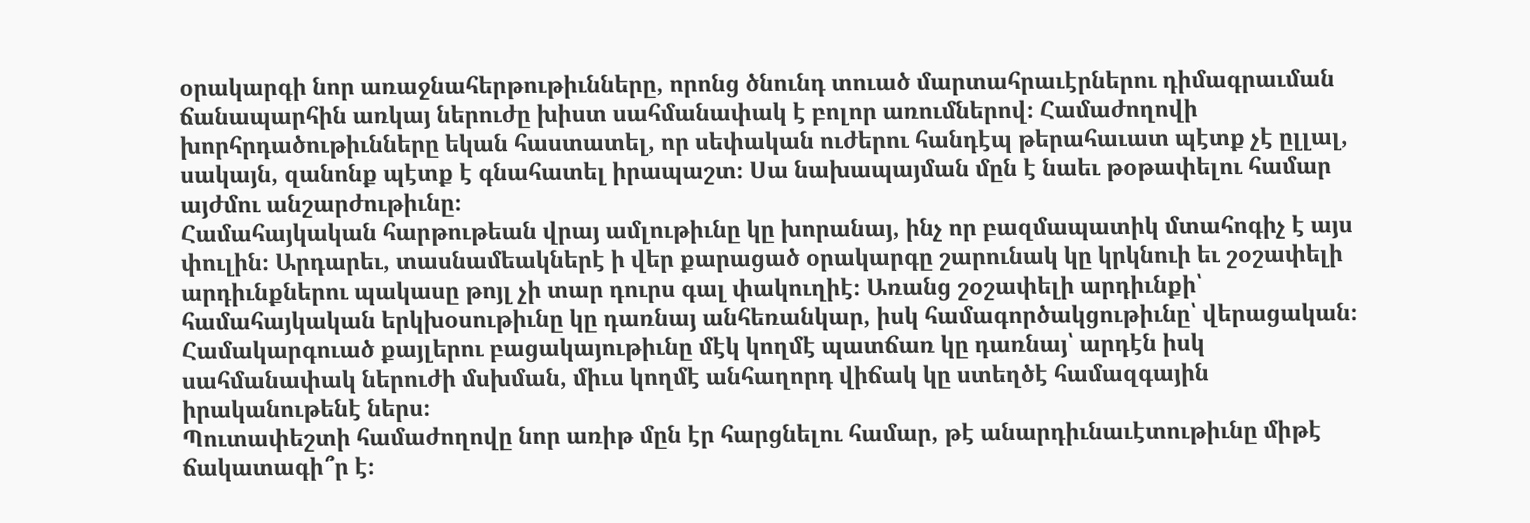օրակարգի նոր առաջնահերթութիւնները, որոնց ծնունդ տուած մարտահրաւէրներու դիմագրաւման ճանապարհին առկայ ներուժը խիստ սահմանափակ է բոլոր առումներով։ Համաժողովի խորհրդածութիւնները եկան հաստատել, որ սեփական ուժերու հանդէպ թերահաւատ պէտք չէ ըլլալ, սակայն, զանոնք պէտք է գնահատել իրապաշտ։ Սա նախապայման մըն է նաեւ թօթափելու համար այժմու անշարժութիւնը։
Համահայկական հարթութեան վրայ ամլութիւնը կը խորանայ, ինչ որ բազմապատիկ մտահոգիչ է այս փուլին։ Արդարեւ, տասնամեակներէ ի վեր քարացած օրակարգը շարունակ կը կրկնուի եւ շօշափելի արդիւնքներու պակասը թոյլ չի տար դուրս գալ փակուղիէ։ Առանց շօշափելի արդիւնքի՝ համահայկական երկխօսութիւնը կը դառնայ անհեռանկար, իսկ համագործակցութիւնը՝ վերացական։
Համակարգուած քայլերու բացակայութիւնը մէկ կողմէ պատճառ կը դառնայ՝ արդէն իսկ սահմանափակ ներուժի մսխման, միւս կողմէ անհաղորդ վիճակ կը ստեղծէ համազգային իրականութենէ ներս։
Պուտափեշտի համաժողովը նոր առիթ մըն էր հարցնելու համար, թէ անարդիւնաւէտութիւնը միթէ ճակատագի՞ր է։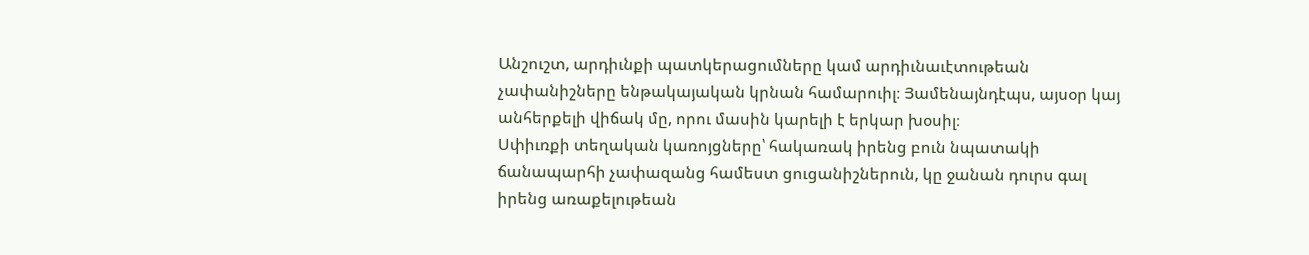Անշուշտ, արդիւնքի պատկերացումները կամ արդիւնաւէտութեան չափանիշները ենթակայական կրնան համարուիլ։ Յամենայնդէպս, այսօր կայ անհերքելի վիճակ մը, որու մասին կարելի է երկար խօսիլ։
Սփիւռքի տեղական կառոյցները՝ հակառակ իրենց բուն նպատակի ճանապարհի չափազանց համեստ ցուցանիշներուն, կը ջանան դուրս գալ իրենց առաքելութեան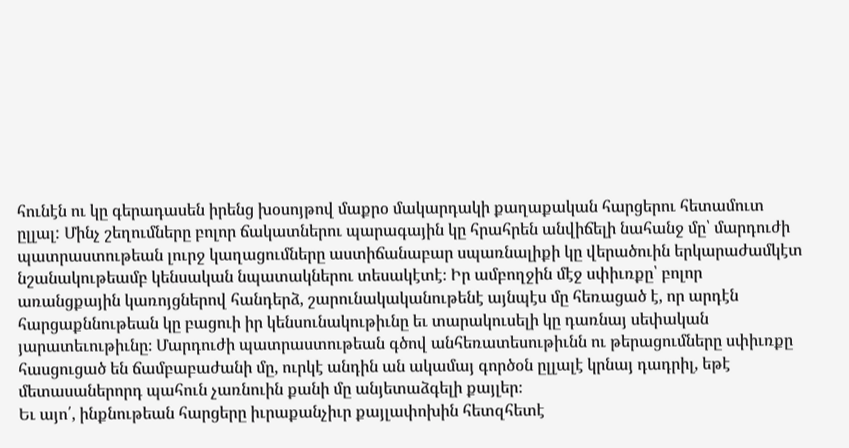հունէն ու կը գերադասեն իրենց խօսոյթով մաքրօ մակարդակի քաղաքական հարցերու հետամուտ ըլլալ: Մինչ շեղումները բոլոր ճակատներու պարագային կը հրահրեն անվիճելի նահանջ մը՝ մարդուժի պատրաստութեան լուրջ կաղացումները աստիճանաբար սպառնալիքի կը վերածուին երկարաժամկէտ նշանակութեամբ կենսական նպատակներու տեսակէտէ։ Իր ամբողջին մէջ սփիւռքը՝ բոլոր առանցքային կառոյցներով հանդերձ, շարունակականութենէ այնպէս մը հեռացած է, որ արդէն հարցաքննութեան կը բացուի իր կենսունակութիւնը եւ տարակուսելի կը դառնայ սեփական յարատեւութիւնը։ Մարդուժի պատրաստութեան գծով անհեռատեսութիւնն ու թերացումները սփիւռքը հասցուցած են ճամբաբաժանի մը, ուրկէ անդին ան ակամայ գործօն ըլլալէ կրնայ դադրիլ, եթէ մետասաներորդ պահուն չառնուին քանի մը անյետաձգելի քայլեր։
Եւ այո՛, ինքնութեան հարցերը իւրաքանչիւր քայլափոխին հետզհետէ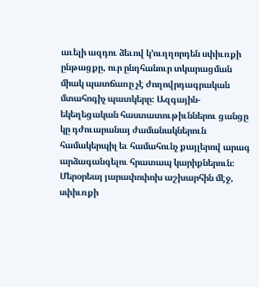աւելի ազդու ձեւով կ՚ուղղորդեն սփիւռքի ընթացքը, ուր ընդհանուր տկարացման միակ պատճառը չէ ժողովրդագրական մտահոգիչ պատկերը։ Ազգային-եկեղեցական հաստատութիւններու ցանցը կը դժուարանայ ժամանակներուն համակերպիլ եւ համահունչ քայլերով արագ արձագանգելու հրատապ կարիքներուն։ Մերօրեայ յարափոփոխ աշխարհին մէջ, սփիւռքի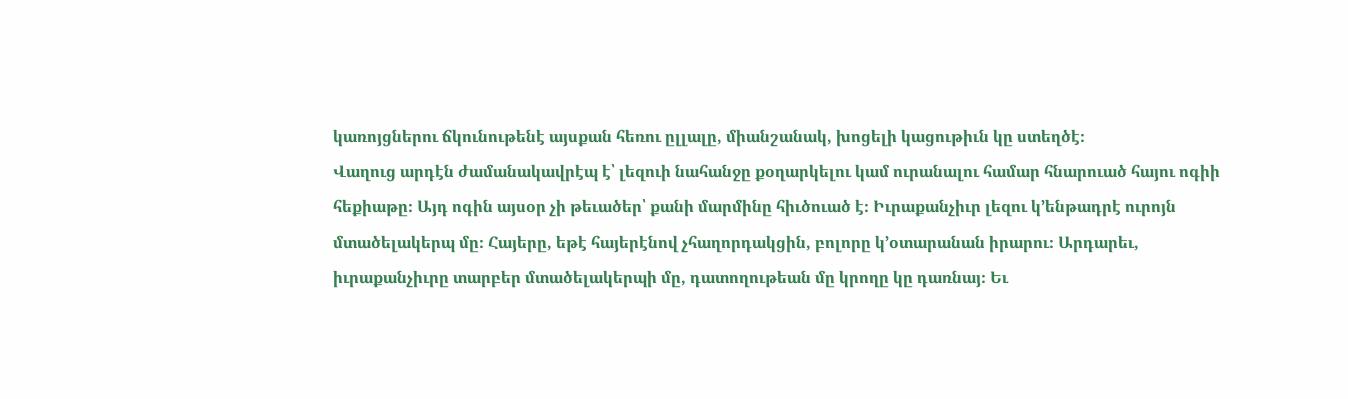կառոյցներու ճկունութենէ այսքան հեռու ըլլալը, միանշանակ, խոցելի կացութիւն կը ստեղծէ։
Վաղուց արդէն ժամանակավրէպ է՝ լեզուի նահանջը քօղարկելու կամ ուրանալու համար հնարուած հայու ոգիի հեքիաթը։ Այդ ոգին այսօր չի թեւածեր՝ քանի մարմինը հիւծուած է։ Իւրաքանչիւր լեզու կ՚ենթադրէ ուրոյն մտածելակերպ մը։ Հայերը, եթէ հայերէնով չհաղորդակցին, բոլորը կ՚օտարանան իրարու։ Արդարեւ, իւրաքանչիւրը տարբեր մտածելակերպի մը, դատողութեան մը կրողը կը դառնայ։ Եւ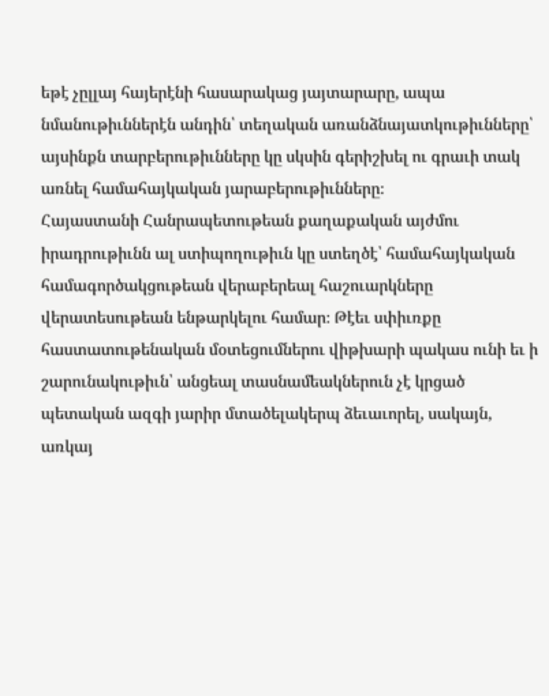եթէ չըլլայ հայերէնի հասարակաց յայտարարը, ապա նմանութիւններէն անդին՝ տեղական առանձնայատկութիւնները՝ այսինքն տարբերութիւնները կը սկսին գերիշխել ու գրաւի տակ առնել համահայկական յարաբերութիւնները։
Հայաստանի Հանրապետութեան քաղաքական այժմու իրադրութիւնն ալ ստիպողութիւն կը ստեղծէ՝ համահայկական համագործակցութեան վերաբերեալ հաշուարկները վերատեսութեան ենթարկելու համար։ Թէեւ սփիւռքը հաստատութենական մօտեցումներու վիթխարի պակաս ունի եւ ի շարունակութիւն՝ անցեալ տասնամեակներուն չէ կրցած պետական ազգի յարիր մտածելակերպ ձեւաւորել, սակայն, առկայ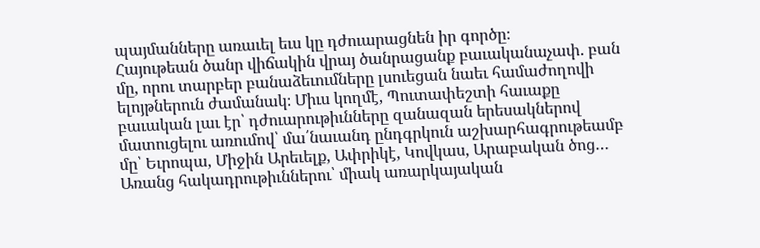պայմանները առաւել եւս կը դժուարացնեն իր գործը։
Հայութեան ծանր վիճակին վրայ ծանրացանք բաւականաչափ. բան մը, որու տարբեր բանաձեւումները լսուեցան նաեւ համաժողովի ելոյթներուն ժամանակ։ Միւս կողմէ, Պուտափեշտի հաւաքը բաւական լաւ էր՝ դժուարութիւնները զանազան երեսակներով մատուցելու առումով՝ մա՛նաւանդ ընդգրկուն աշխարհագրութեամբ մը՝ Եւրոպա, Միջին Արեւելք, Ափրիկէ, Կովկաս, Արաբական ծոց… Առանց հակադրութիւններու՝ միակ առարկայական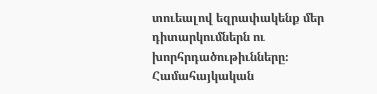տուեալով եզրափակենք մեր դիտարկումներն ու խորհրդածութիւնները։ Համահայկական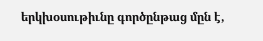երկխօսութիւնը գործընթաց մըն է,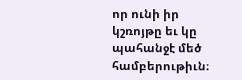որ ունի իր կշռոյթը եւ կը պահանջէ մեծ համբերութիւն։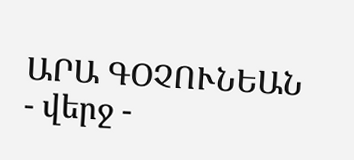ԱՐԱ ԳՕՉՈՒՆԵԱՆ
- վերջ -